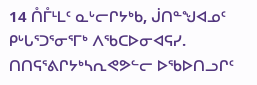14 ᑍᒤᒻᒪᑦ ᓇᒡᓕᒋᔭᒃᑲ, ᒎᑎᓐᖑᐊᓄᑦ ᑭᒡᒐᕐᑐᕐᓂᕐᒥᒃ ᐱᖃᑕᐅᓂᐊᕋᓯ.
ᑎᑎᕋᕐᕕᒋᔭᒃᓴᕆᕙᕗᓪᓕ ᐅᖃᐅᑎᓗᒋᑦ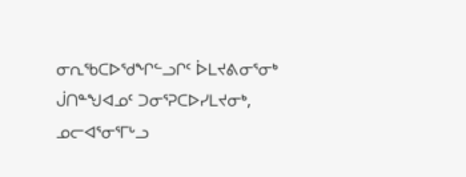ᓂᕆᖃᑕᐅᖁᖏᓪᓗᒋᑦ ᐆᒪᔪᕕᓂᕐᓂᒃ ᒎᑎᓐᖑᐊᓄᑦ ᑐᓂᕐᕈᑕᐅᓯᒪᔪᓂᒃ, ᓄᓕᐊᕐᓂᕐᒥᒡᓗ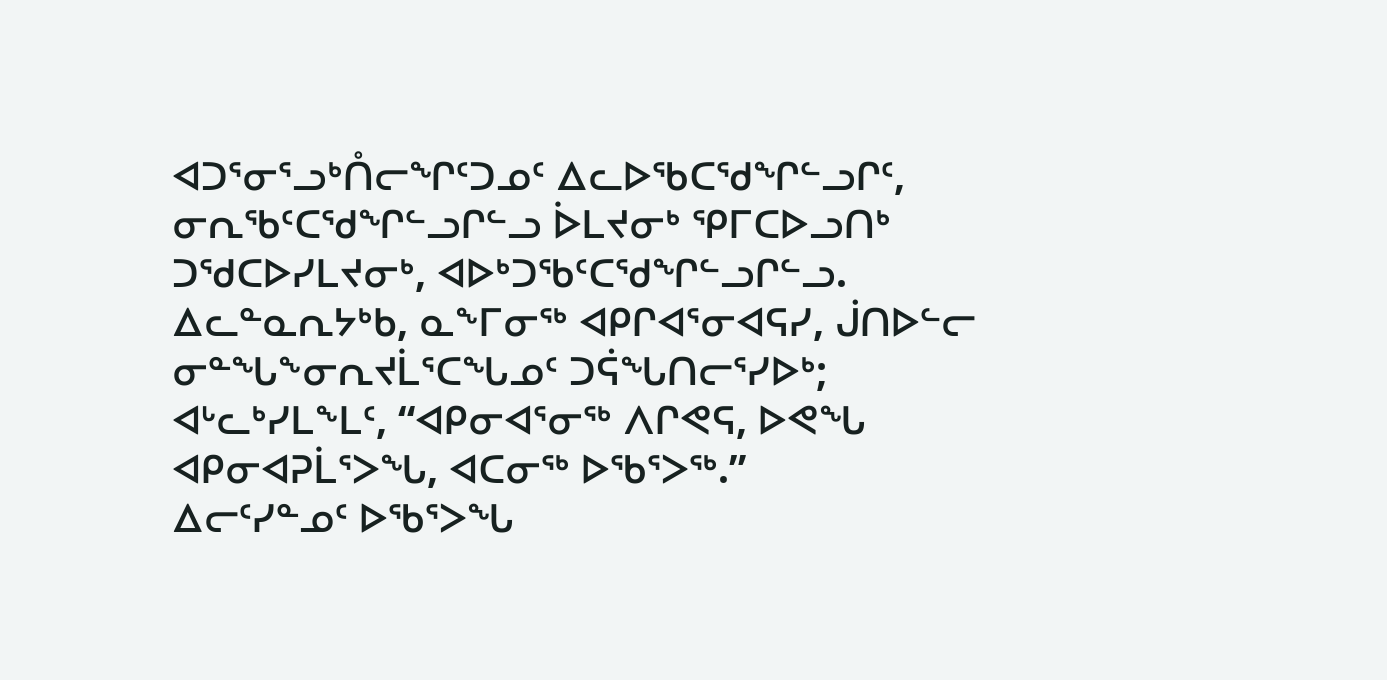ᐊᑐᕐᓂᕐᓗᒃᑍᓕᖏᑦᑐᓄᑦ ᐃᓚᐅᖃᑕᖁᖏᓪᓗᒋᑦ, ᓂᕆᖃᑦᑕᖁᖏᓪᓗᒋᓪᓗ ᐆᒪᔪᓂᒃ ᕿᒥᑕᐅᓗᑎᒃ ᑐᖁᑕᐅᓯᒪᔪᓂᒃ, ᐊᐅᒃᑐᖃᑦᑕᖁᖏᓪᓗᒋᓪᓗ.
ᐃᓚᓐᓇᕆᔭᒃᑲ, ᓇᖕᒥᓂᖅ ᐊᑭᒋᐊᕐᓂᐊᕋᓯ, ᒎᑎᐅᓪᓕ ᓂᓐᖓᖕᓂᕆᔪᒫᕐᑕᖓᓄᑦ ᑐᕌᖓᑎᓕᕐᓯᐅᒃ; ᐊᒡᓚᒃᓯᒪᖕᒪᑦ, “ᐊᑭᓂᐊᕐᓂᖅ ᐱᒋᕙᕋ, ᐅᕙᖓ ᐊᑭᓂᐊᕈᒫᕐᐳᖓ, ᐊᑕᓂᖅ ᐅᖃᕐᐳᖅ.”
ᐃᓕᑦᓯᓐᓄᑦ ᐅᖃᕐᐳᖓ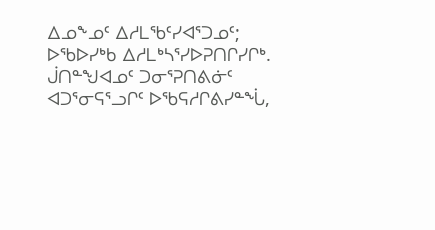ᐃᓄᖕᓄᑦ ᐃᓱᒪᖃᑦᓯᐊᕐᑐᓄᑦ; ᐅᖃᐅᓯᒃᑲ ᐃᓱᒪᒃᓴᕐᓯᐅᕈᑎᒋᓯᒋᒃ.
ᒎᑎᓐᖑᐊᓄᑦ ᑐᓂᕐᕈᑎᕕᓃᑦ ᐊᑐᕐᓂᕋᕐᓗᒋᑦ ᐅᖃᕋᓱᒋᕕᓯᓐᖔ,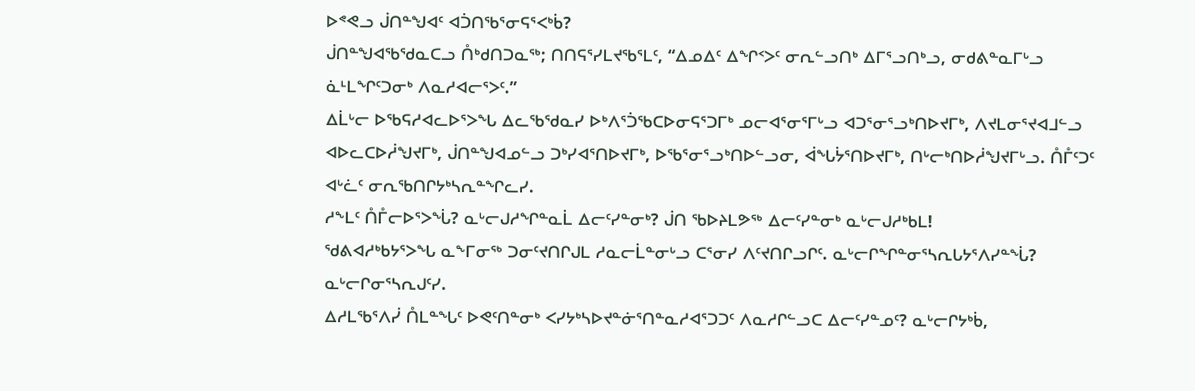ᐅᕝᕙᓗ ᒎᑎᓐᖑᐊᑦ ᐊᑑᑎᖃᕐᓂᕋᕐᐸᒃᑳ?
ᒎᑎᓐᖑᐊᖃᖁᓇᑕᓗ ᑍᒃᑯᑎᑐᓇᖅ; ᑎᑎᕋᕐᓯᒪᔪᖃᕐᒪᑦ, “ᐃᓄᐃᑦ ᐃᖏᑉᐳᑦ ᓂᕆᓪᓗᑎᒃ ᐃᒥᕐᓗᑎᒃᓗ, ᓂᑯᕕᓐᓇᒥᒡᓗ ᓈᒻᒪᖏᑦᑐᓂᒃ ᐱᓇᓱᐊᓕᕐᐳᑦ.”
ᐃᒫᒡᓕ ᐅᖃᕋᓱᐊᓚᐅᕐᐳᖓ ᐃᓚᖃᖁᓇᓯ ᐅᒃᐱᕐᑑᖃᑕᐅᓂᕋᕐᑐᒥᒃ ᓄᓕᐊᕐᓂᕐᒥᒡᓗ ᐊᑐᕐᓂᕐᓗᒃᑎᐅᔪᒥᒃ, ᐱᔪᒪᓂᕐᔪᐊᒧᓪᓗ ᐊᐅᓚᑕᐅᓲᖑᔪᒥᒃ, ᒎᑎᓐᖑᐊᓄᓪᓗ ᑐᒃᓯᐊᕐᑎᐅᔪᒥᒃ, ᐅᖃᕐᓂᕐᓗᒃᑎᐅᓪᓗᓂ, ᐋᖓᔮᕐᑎᐅᔪᒥᒃ, ᑎᒡᓕᒃᑎᐅᓲᖑᔪᒥᒡᓗ. ᑍᒤᑦᑐᑦ ᐊᒡᓛᑦ ᓂᕆᖃᑎᒋᔭᒃᓴᕆᓐᖏᓚᓯ.
ᓱᖕᒪᑦ ᑍᒤᓕᐅᕐᐳᖔ? ᓇᒡᓕᒍᓱᖏᓐᓇᒫ ᐃᓕᑦᓯᓐᓂᒃ? ᒎᑎ ᖃᐅᔨᒪᕗᖅ ᐃᓕᑦᓯᓐᓂᒃ ᓇᒡᓕᒍᓱᒃᑲᒪ!
ᖁᕕᐊᓱᒃᑲᔭᕐᐳᖓ ᓇᖕᒥᓂᖅ ᑐᓂᑦᔪᑎᒋᒍᒪ ᓱᓇᓕᒫᓐᓂᒡᓗ ᑕᕐᓂᓯ ᐱᑦᔪᑎᒋᓗᒋᑦ. ᓇᒡᓕᒋᖏᓐᓂᕐᓴᕆᒐᔭᕐᐱᓯᓐᖔ? ᓇᒡᓕᒋᓂᕐᓴᕆᒍᑦᓯ.
ᐃᓱᒪᖃᕐᐱᓰ ᑍᒪᓐᖓᑦ ᐅᕙᑦᑎᓐᓂᒃ ᐸᓯᔭᒃᓴᐅᔪᓐᓃᕐᑎᓐᓇᓱᐊᕐᑐᑐᑦ ᐱᓇᓱᒋᓪᓗᑕ ᐃᓕᑦᓯᓐᓄᑦ? ᓇᒡᓕᒋᔭᒃᑳ,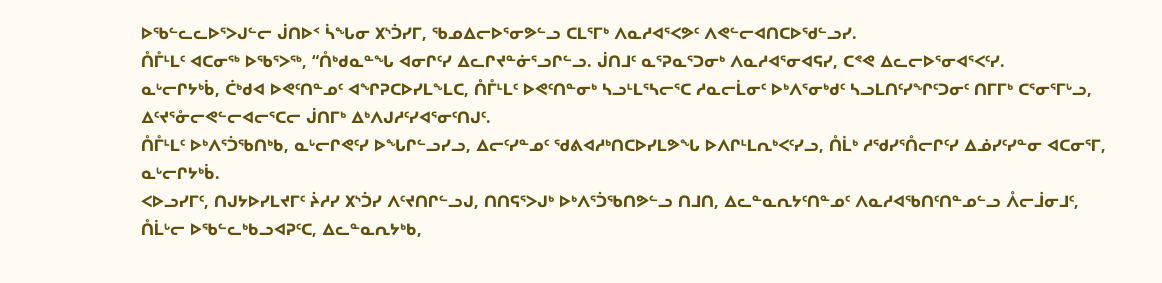ᐅᖃᓪᓚᓚᐅᕐᐳᒍᓪᓕ ᒎᑎᐅᑉ ᓵᖓᓂ ᙭ᔅᑑᓯᒥ, ᖃᓄᐃᓕᐅᕐᓂᕗᓪᓗ ᑕᒪᕐᒥᒃ ᐱᓇᓱᐊᕐᐸᕗᑦ ᐱᕙᓪᓕᐊᑎᑕᐅᖁᓪᓗᓯ.
ᑍᒤᒻᒪᑦ ᐊᑕᓂᖅ ᐅᖃᕐᐳᖅ, “ᑍᒃᑯᓇᓐᖓ ᐊᓂᒋᑦᓯ ᐃᓚᒋᔪᓐᓃᕐᓗᒋᓪᓗ. ᒎᑎᒧᑦ ᓇᕐᕈᓇᕐᑐᓂᒃ ᐱᓇᓱᐊᕐᓂᐊᕋᓯ, ᑕᕝᕙ ᐃᓚᓕᐅᕐᓂᐊᕐᐸᑦᓯ.
ᓇᒡᓕᒋᔭᒃᑳ, ᑖᒃᑯᐊ ᐅᕙᑦᑎᓐᓄᑦ ᐊᖏᕈᑕᐅᓯᒪᖕᒪᑕ, ᑍᒤᒻᒪᑦ ᐅᕙᑦᑎᓐᓂᒃ ᓴᓗᒻᒪᕐᓴᓕᕐᑕ ᓱᓇᓕᒫᓂᑦ ᐅᒃᐱᕐᓂᒃᑯᑦ ᓴᓗᒪᑎᑦᓯᖏᑦᑐᓂᑦ ᑎᒥᒥᒃ ᑕᕐᓂᕐᒥᒡᓗ, ᐃᑦᔪᕐᓁᓕᕙᓪᓕᐊᓕᕐᑕᓕ ᒎᑎᒥᒃ ᐃᒃᐱᒍᓱᑦᓯᐊᕐᓂᑦᑎᒍᑦ.
ᑍᒤᒻᒪᑦ ᐅᒃᐱᕐᑑᖃᑎᒃᑲ, ᓇᒡᓕᒋᕙᑦᓯ ᐅᖓᒋᓪᓗᓯᓗ, ᐃᓕᑦᓯᓐᓄᑦ ᖁᕕᐊᓱᒃᑎᑕᐅᓯᒪᕗᖓ ᐅᐱᒋᒻᒪᕆᒃᐸᑦᓯᓗ, ᑍᒫᒃ ᓱᖁᓯᕐᑍᓕᒋᑦᓯ ᐃᓅᓯᑦᓯᓐᓂ ᐊᑕᓂᕐᒥ, ᓇᒡᓕᒋᔭᒃᑳ.
ᐸᐅᓗᓯᒥᑦ, ᑎᒍᔭᐅᓯᒪᔪᒥᑦ ᔩᓱᓯ ᙭ᔅᑑᓯ ᐱᑦᔪᑎᒋᓪᓗᒍ, ᑎᑎᕋᕐᐳᒍᒃ ᐅᒃᐱᕐᑑᖃᑎᕗᓪᓗ ᑎᒧᑎ, ᐃᓚᓐᓇᕆᔭᑦᑎᓐᓄᑦ ᐱᓇᓱᐊᖃᑎᑦᑎᓐᓄᓪᓗ ᐰᓕᒨᓂᒧᑦ,
ᑍᒫᒡᓕ ᐅᖃᓪᓚᒃᑲᓗᐊᕈᑦᑕ, ᐃᓚᓐᓇᕆᔭᒃᑲ,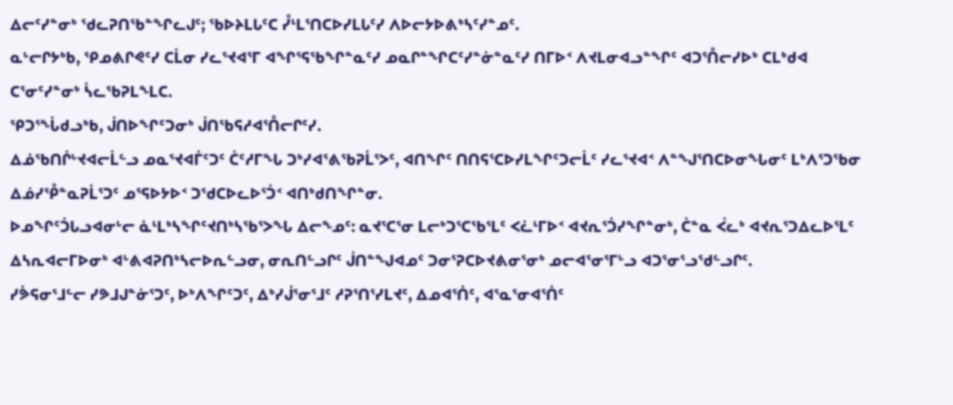ᐃᓕᑦᓯᓐᓂᒃ ᖁᓚᕈᑎᖃᓐᖏᓚᒍᑦ; ᖃᐅᔨᒪᒐᑦᑕ ᓮᒻᒪᕐᑎᑕᐅᓯᒪᒐᑦᓯ ᐱᐅᓕᔭᐅᕕᒃᓴᑦᓯᓐᓄᑦ.
ᓇᒡᓕᒋᔭᒃᑲ, ᕿᓄᕕᒋᕙᑦᓯ ᑕᒫᓂ ᓯᓚᕐᔪᐊᕐᒥ ᐊᖏᕐᕋᖃᖏᓐᓇᑦᓯ ᓄᓇᒋᓐᖏᑕᑦᓯᓐᓃᓐᓇᑦᓯ ᑎᒥᐅᑉ ᐱᔪᒪᓂᐊᓗᓐᖏᑦ ᐊᑐᕐᑍᓕᓯᐅᒃ ᑕᒪᒃᑯᐊ ᑕᕐᓂᑦᓯᓐᓂᒃ ᓵᓚᖃᕈᒪᖕᒪᑕ.
ᕿᑐᕐᖔᑯᓗᒃᑲ, ᒎᑎᐅᖏᑦᑐᓂᒃ ᒎᑎᖃᕋᓱᐊᕐᑍᓕᒋᑦᓯ.
ᐃᓅᖃᑎᒌᒡᔪᐊᓕᒫᓪᓗ ᓄᓇᕐᔪᐊᒦᑦᑐᑦ ᑖᑦᓱᒥᖓ ᑐᒃᓯᐊᕐᕕᖃᕈᒫᕐᐳᑦ, ᐊᑎᖏᑦ ᑎᑎᕋᕐᑕᐅᓯᒪᖏᑦᑐᓕᒫᑦ ᓯᓚᕐᔪᐊᑉ ᐱᓐᖑᕐᑎᑕᐅᓂᖓᓂᑦ ᒪᒃᐱᕐᑐᖃᓂ ᐃᓅᓯᕾᓐᓇᕈᒫᕐᑐᑦ ᓄᕐᕋᐅᔭᐅᑉ ᑐᖁᑕᐅᓚᐅᕐᑑᑉ ᐊᑎᒃᑯᑎᖏᓐᓂ.
ᐅᓄᖏᑦᑑᒐᓗᐊᓂᒡᓕ ᓈᒻᒪᒃᓴᖏᑦᔪᑎᒃᓴᖃᕐᐳᖓ ᐃᓕᖕᓄᑦ: ᓇᔪᕐᑕᕐᓂ ᒪᓕᒃᑐᕐᑕᖃᕐᒪᑦ ᐸᓛᒻᒥᐅᑉ ᐊᔪᕆᕐᑑᓯᖏᓐᓂᒃ, ᑖᓐᓇ ᐹᓚᒃ ᐊᔪᕆᕐᑐᐃᓚᐅᕐᒪᑦ ᐃᓴᕆᐊᓕᒥᐅᓂᒃ ᐊᒡᕕᐊᕈᑎᒃᓴᓕᐅᕆᓪᓗᓂ, ᓂᕆᑎᓪᓗᒋᑦ ᒎᑎᓐᖑᐊᓄᑦ ᑐᓂᕐᕈᑕᐅᔪᕕᓂᕐᓂᒃ ᓄᓕᐊᕐᓂᕐᒥᒡᓗ ᐊᑐᕐᓂᕐᓗᖁᓪᓗᒋᑦ.
ᓯᕘᕋᓂᕐᒧᓪᓕ ᓯᕗᒧᒍᓐᓃᕐᑐᑦ, ᐅᒃᐱᖏᑦᑐᑦ, ᐃᒃᓯᒎᕐᓂᕐᒧᑦ ᓱᕈᕐᑎᕐᓯᒪᔪᑦ, ᐃᓄᐊᕐᑏᑦ, ᐊᕐᓇᕐᓂᐊᕐᑏᑦ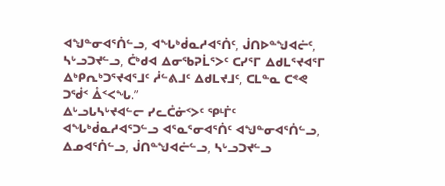ᐊᖑᓐᓂᐊᕐᑏᓪᓗ, ᐊᖓᒃᑰᓇᓱᐊᕐᑏᑦ, ᒎᑎᐅᓐᖑᐊᓖᑦ, ᓴᒡᓗᑐᔪᓪᓗ, ᑖᒃᑯᐊ ᐃᓂᖃᕈᒫᕐᐳᑦ ᑕᓯᕐᒥ ᐃᑯᒪᕐᔪᐊᕐᒥ ᐃᒃᑭᕆᒃᑐᕐᔪᐊᕐᒧᑦ ᓲᓪᕕᒧᑦ ᐃᑯᒪᔪᒧᑦ, ᑕᒪᓐᓇ ᑕᕝᕙ ᑐᖂᑉ ᐂᑉᐸᖓ.”
ᐃᒡᓗᒐᓴᒡᔪᐊᓪᓕ ᓯᓚᑖᓃᑉᐳᑦ ᕿᒻᒦᑦ ᐊᖓᒃᑰᓇᓱᐊᕐᑐᓪᓗ ᐊᕐᓇᕐᓂᐊᕐᑏᑦ ᐊᖑᓐᓂᐊᕐᑏᓪᓗ, ᐃᓄᐊᕐᑏᓪᓗ, ᒎᑎᓐᖑᐊᓖᓪᓗ, ᓴᒡᓗᑐᔪᓪᓗ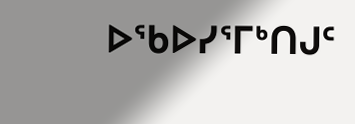ᐅᖃᐅᓯᕐᒥᒃᑎᒍᑦ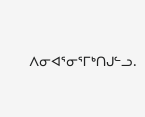ᐱᓂᐊᕐᓂᕐᒥᒃᑎᒍᓪᓗ.